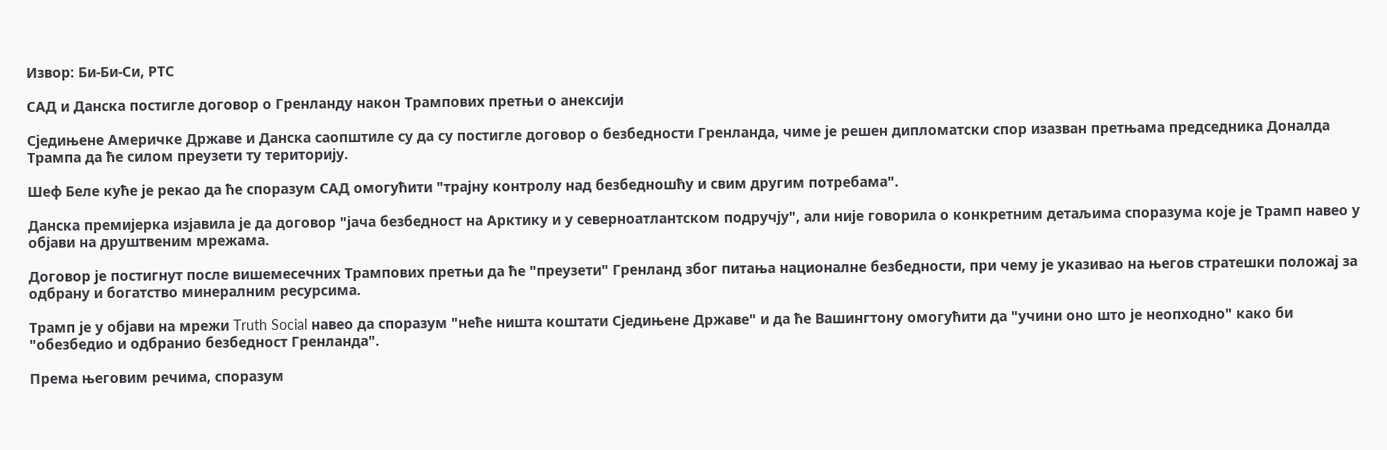Извор: Би-Би-Си, РТС

САД и Данска постигле договор о Гренланду након Трампових претњи о анексији

Сједињене Америчке Државе и Данска саопштиле су да су постигле договор о безбедности Гренланда, чиме је решен дипломатски спор изазван претњама председника Доналда Трампа да ће силом преузети ту територију.

Шеф Беле куће је рекао да ће споразум САД омогућити "трајну контролу над безбедношћу и свим другим потребама".

Данска премијерка изјавила је да договор "јача безбедност на Арктику и у северноатлантском подручју", али није говорила о конкретним детаљима споразума које је Трамп навео у објави на друштвеним мрежама.

Договор је постигнут после вишемесечних Трампових претњи да ће "преузети" Гренланд због питања националне безбедности, при чему је указивао на његов стратешки положај за одбрану и богатство минералним ресурсима.

Трамп је у објави на мрежи Truth Social навео да споразум "неће ништа коштати Сједињене Државе" и да ће Вашингтону омогућити да "учини оно што је неопходно" како би "обезбедио и одбранио безбедност Гренланда".

Према његовим речима, споразум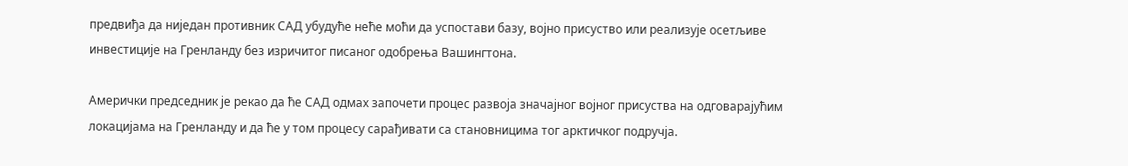предвиђа да ниједан противник САД убудуће неће моћи да успостави базу, војно присуство или реализује осетљиве инвестиције на Гренланду без изричитог писаног одобрења Вашингтона.

Амерички председник је рекао да ће САД одмах започети процес развоја значајног војног присуства на одговарајућим локацијама на Гренланду и да ће у том процесу сарађивати са становницима тог арктичког подручја.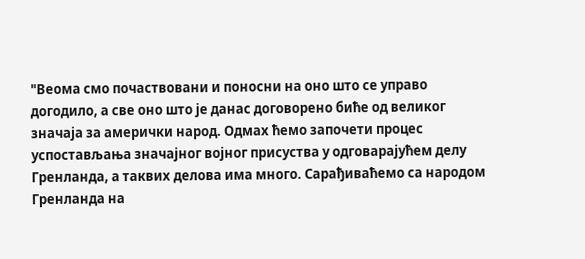"Веома смо почаствовани и поносни на оно што се управо догодило, а све оно што је данас договорено биће од великог значаја за амерички народ. Одмах ћемо започети процес успостављања значајног војног присуства у одговарајућем делу Гренланда, а таквих делова има много. Сарађиваћемо са народом Гренланда на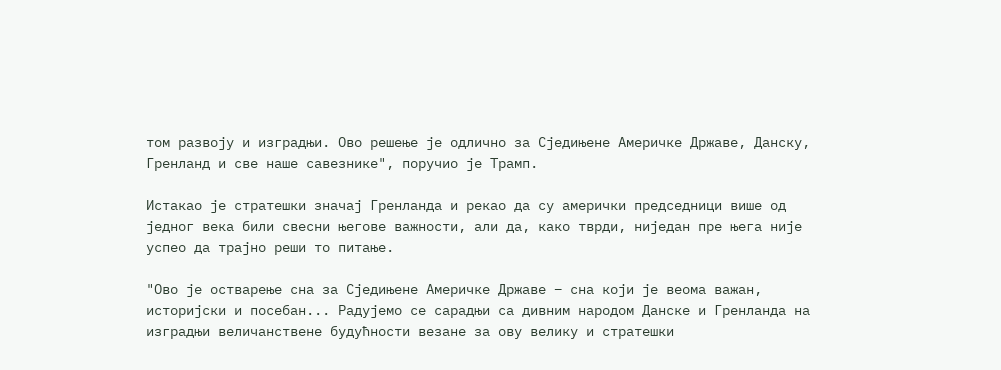том развоју и изградњи. Ово решење је одлично за Сједињене Америчке Државе, Данску, Гренланд и све наше савезнике", поручио је Трамп.

Истакао је стратешки значај Гренланда и рекао да су амерички председници више од једног века били свесни његове важности, али да, како тврди, ниједан пре њега није успео да трајно реши то питање.

"Ово је остварење сна за Сједињене Америчке Државе – сна који је веома важан, историјски и посебан... Радујемо се сарадњи са дивним народом Данске и Гренланда на изградњи величанствене будућности везане за ову велику и стратешки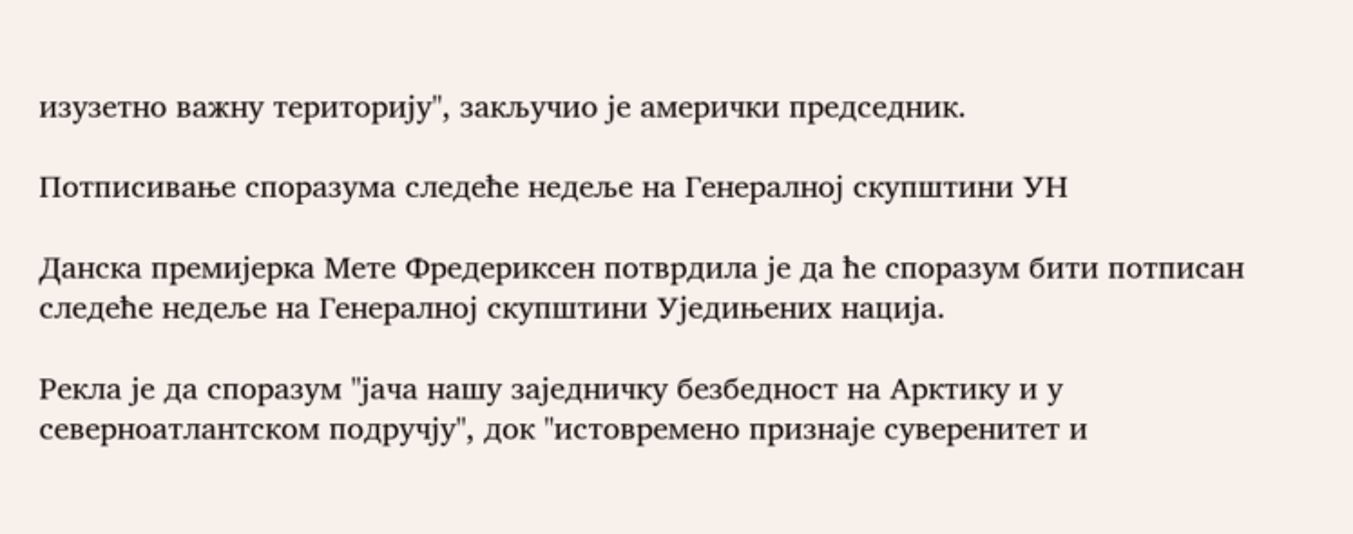изузетно важну територију", закључио је амерички председник.

Потписивање споразума следеће недеље на Генералној скупштини УН

Данска премијерка Мете Фредериксен потврдила је да ће споразум бити потписан следеће недеље на Генералној скупштини Уједињених нација.

Рекла је да споразум "јача нашу заједничку безбедност на Арктику и у северноатлантском подручју", док "истовремено признаје суверенитет и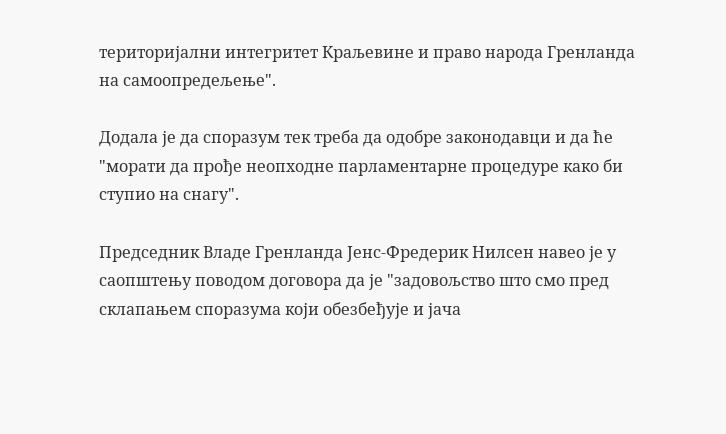територијални интегритет Краљевине и право народа Гренланда на самоопредељење".

Додала је да споразум тек треба да одобре законодавци и да ће "морати да прође неопходне парламентарне процедуре како би ступио на снагу".

Председник Владе Гренланда Јенс-Фредерик Нилсен навео је у саопштењу поводом договора да је "задовољство што смо пред склапањем споразума који обезбеђује и јача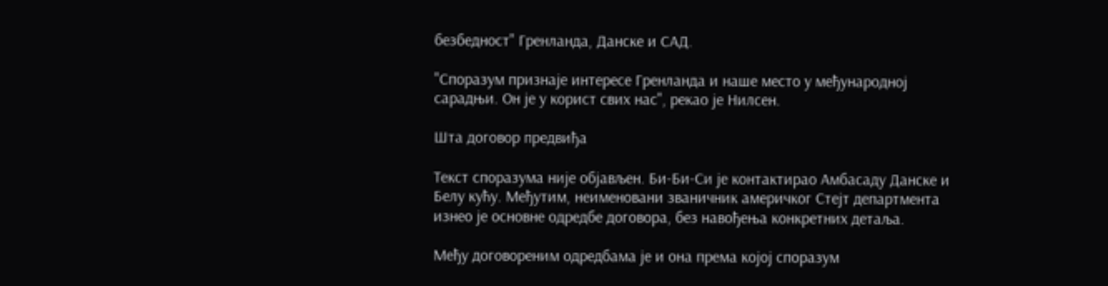безбедност" Гренланда, Данске и САД.

"Споразум признаје интересе Гренланда и наше место у међународној сарадњи. Он је у корист свих нас", рекао је Нилсен.

Шта договор предвиђа

Текст споразума није објављен. Би-Би-Си је контактирао Амбасаду Данске и Белу кућу. Међутим, неименовани званичник америчког Стејт департмента изнео је основне одредбе договора, без навођења конкретних детаља.

Међу договореним одредбама је и она према којој споразум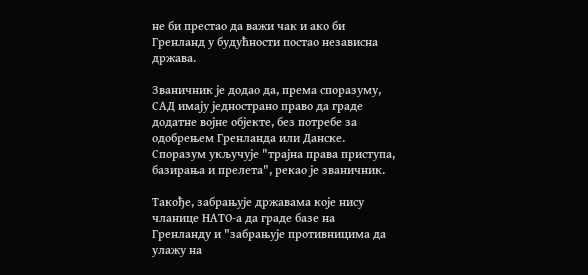не би престао да важи чак и ако би Гренланд у будућности постао независна држава.

Званичник је додао да, према споразуму, САД имају једнострано право да граде додатне војне објекте, без потребе за одобрењем Гренланда или Данске. Споразум укључује "трајна права приступа, базирања и прелета", рекао је званичник.

Такође, забрањује државама које нису чланице НАТО-а да граде базе на Гренланду и "забрањује противницима да улажу на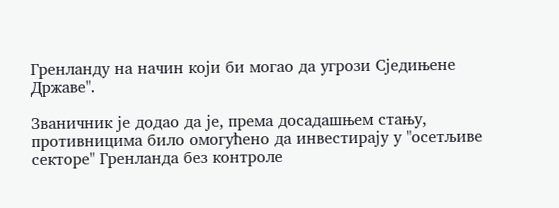Гренланду на начин који би могао да угрози Сједињене Државе".

Званичник је додао да је, према досадашњем стању, противницима било омогућено да инвестирају у "осетљиве секторе" Гренланда без контроле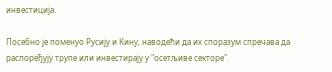инвестиција.

Посебно је поменуо Русију и Кину, наводећи да их споразум спречава да распоређују трупе или инвестирају у "осетљиве секторе".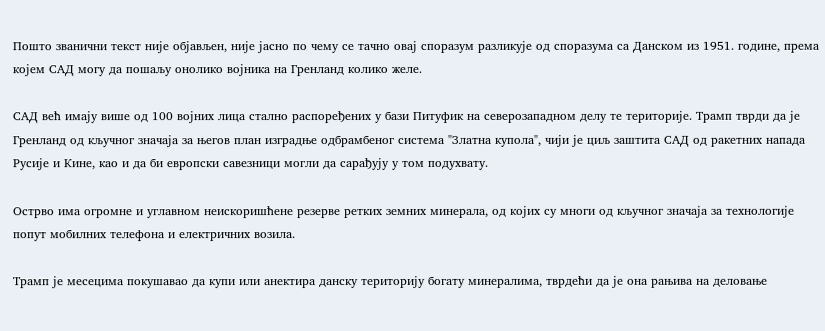Пошто званични текст није објављен, није јасно по чему се тачно овај споразум разликује од споразума са Данском из 1951. године, према којем САД могу да пошаљу онолико војника на Гренланд колико желе.

САД већ имају више од 100 војних лица стално распоређених у бази Питуфик на северозападном делу те територије. Трамп тврди да је Гренланд од кључног значаја за његов план изградње одбрамбеног система "Златна купола", чији је циљ заштита САД од ракетних напада Русије и Кине, као и да би европски савезници могли да сарађују у том подухвату.

Острво има огромне и углавном неискоришћене резерве ретких земних минерала, од којих су многи од кључног значаја за технологије попут мобилних телефона и електричних возила.

Трамп је месецима покушавао да купи или анектира данску територију богату минералима, тврдећи да је она рањива на деловање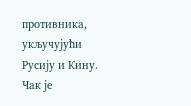противника, укључујући Русију и Кину. Чак је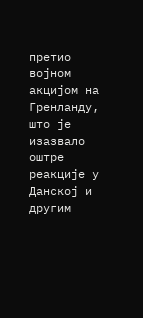претио војном акцијом на Гренланду, што је изазвало оштре реакције у Данској и другим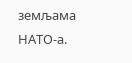земљама НАТО-а.